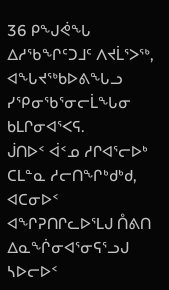36 ᑭᖑᕚᖓ ᐃᓱᖃᖏᑦᑐᒧᑦ ᐱᔪᒫᕐᐳᖅ, ᐊᖓᔪᖅᑲᐅᕕᖓᓗ ᓯᕿᓂᖃᕐᓂᓕᒫᖓᓂ ᑲᒪᒋᓂᐊᕐᐸᕋ.
ᒎᑎᐅᑉ ᐋᑉᓄ ᓱᒋᐊᕐᓕᐅᒃ ᑕᒪᓐᓇ ᓱᓕᑎᖏᒃᑯᒃᑯ, ᐊᑕᓂᐅᑉ ᐊᖏᕈᑎᒋᓚᐅᕐᒪᒍ ᑍᕕᑎ ᐃᓇᖐᓂᐊᕐᓂᕋᕐᓗᒍ ᓴᐅᓕᐅᑉ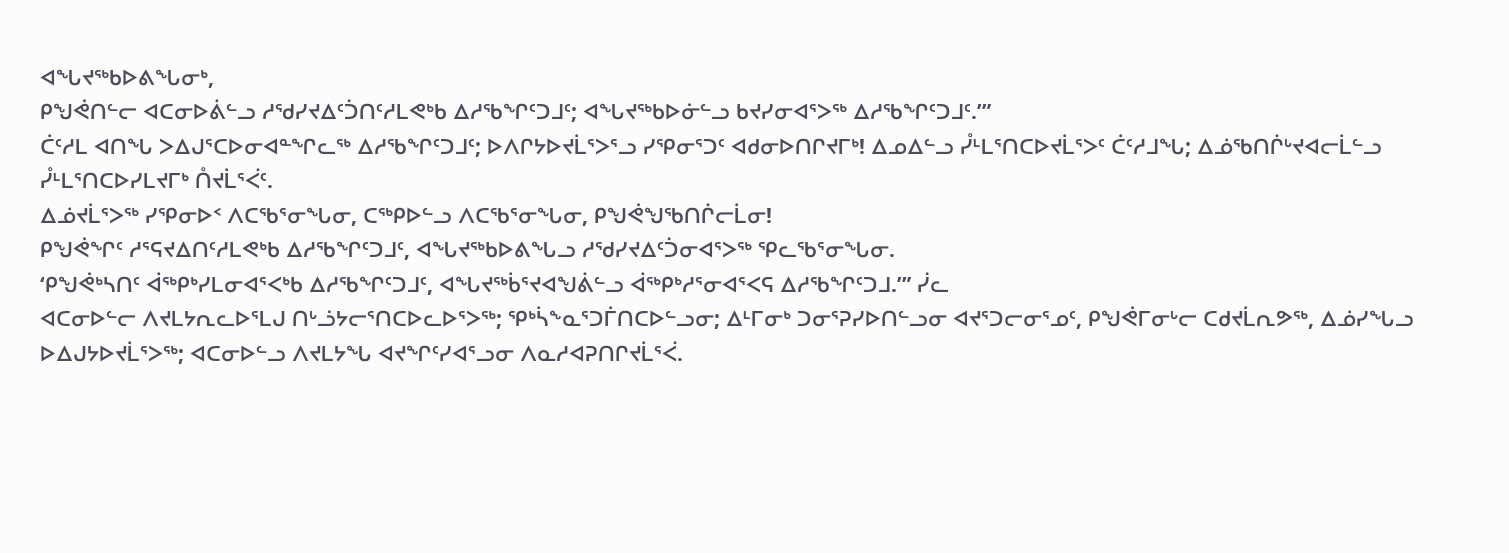ᐊᖓᔪᖅᑲᐅᕕᖓᓂᒃ,
ᑭᖑᕚᑎᓪᓕ ᐊᑕᓂᐅᕖᓪᓗ ᓱᖁᓯᔪᐃᑦᑑᑎᑦᓱᒪᕙᒃᑲ ᐃᓱᖃᖏᑦᑐᒧᑦ; ᐊᖓᔪᖅᑲᐅᓃᓪᓗ ᑲᔪᓯᓂᐊᕐᐳᖅ ᐃᓱᖃᖏᑦᑐᒧᑦ.’”
ᑖᑦᓱᒪ ᐊᑎᖓ ᐳᐃᒍᕐᑕᐅᓂᐊᓐᖏᓚᖅ ᐃᓱᖃᖏᑦᑐᒧᑦ; ᐅᐱᒋᔭᐅᔪᒫᕐᐳᕐᓗ ᓯᕿᓂᕐᑐᑦ ᐊᑯᓂᐅᑎᒋᔪᒥᒃ! ᐃᓄᐃᓪᓗ ᓮᒻᒪᕐᑎᑕᐅᔪᒫᕐᐳᑦ ᑖᑦᓱᒧᖓ; ᐃᓅᖃᑎᒌᒡᔪᐊᓕᒫᓪᓗ ᓮᒻᒪᕐᑎᑕᐅᓯᒪᔪᒥᒃ ᑍᔪᒫᕐᐹᑦ.
ᐃᓅᔪᒫᕐᐳᖅ ᓯᕿᓂᐅᑉ ᐱᑕᖃᕐᓂᖓᓂ, ᑕᖅᑭᐅᓪᓗ ᐱᑕᖃᕐᓂᖓᓂ, ᑭᖑᕚᖑᖃᑎᒌᓕᒫᓂ!
ᑭᖑᕚᖏᑦ ᓱᕐᕋᔪᐃᑎᑦᓱᒪᕙᒃᑲ ᐃᓱᖃᖏᑦᑐᒧᑦ, ᐊᖓᔪᖅᑲᐅᕕᖓᓗ ᓱᖁᓯᔪᐃᑦᑑᓂᐊᕐᐳᖅ ᕿᓚᖃᕐᓂᖓᓂ.
‘ᑭᖑᕚᒃᓴᑎᑦ ᐋᖅᑭᒃᓯᒪᓂᐊᕐᐸᒃᑲ ᐃᓱᖃᖏᑦᑐᒧᑦ, ᐊᖓᔪᖅᑳᕐᔪᐊᖑᕖᓪᓗ ᐋᖅᑭᒃᓱᕐᓂᐊᕐᐸᕋ ᐃᓱᖃᖏᑦᑐᒧ.’” ᓰᓚ
ᐊᑕᓂᐅᓪᓕ ᐱᔪᒪᔭᕆᓚᐅᕐᒪᒍ ᑎᒡᓘᔭᓕᕐᑎᑕᐅᓚᐅᕐᐳᖅ; ᕿᒃᓵᖕᓇᕐᑐᒦᑎᑕᐅᓪᓗᓂ; ᐃᒻᒥᓂᒃ ᑐᓂᕐᕈᓯᐅᑎᓪᓗᓂ ᐊᔪᕐᑐᓕᓂᕐᓄᑦ, ᑭᖑᕚᒥᓂᒡᓕ ᑕᑯᔪᒫᕆᕗᖅ, ᐃᓅᓯᖓᓗ ᐅᐃᒍᔭᐅᔪᒫᕐᐳᖅ; ᐊᑕᓂᐅᓪᓗ ᐱᔪᒪᔭᖓ ᐊᔪᖏᑦᓯᐊᕐᓗᓂ ᐱᓇᓱᐊᕈᑎᒋᔪᒫᕐᐹ.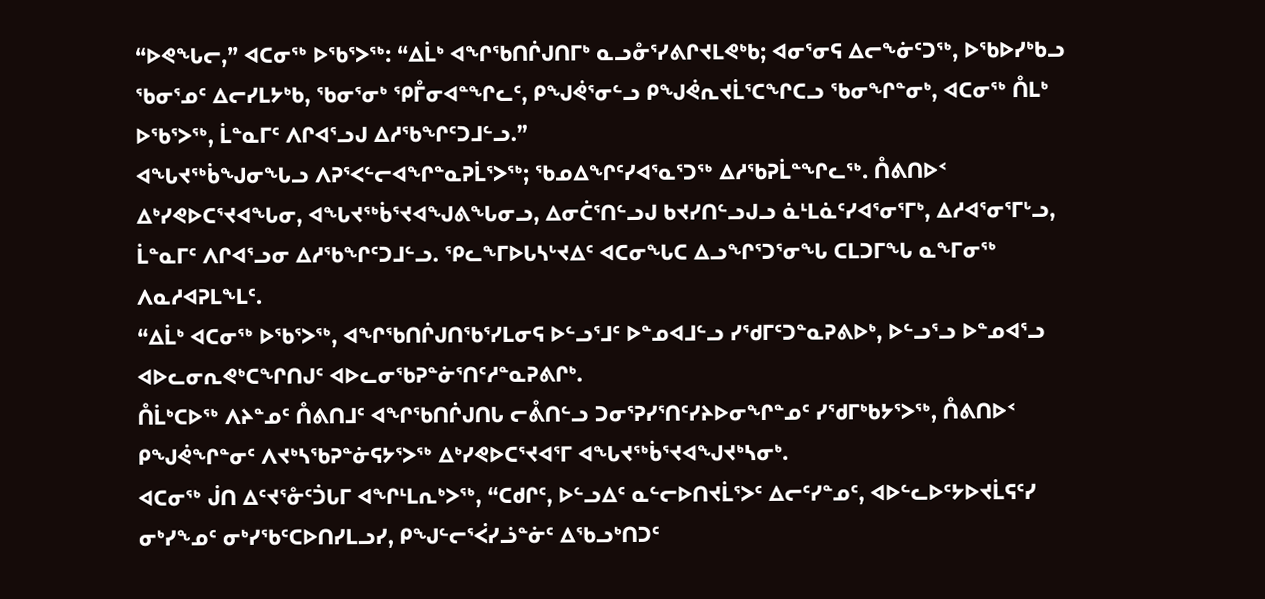“ᐅᕙᖓᓕ,” ᐊᑕᓂᖅ ᐅᖃᕐᐳᖅ: “ᐃᒫᒃ ᐊᖏᖃᑎᒌᒍᑎᒥᒃ ᓇᓗᓁᕐᓯᕕᒋᔪᒪᕙᒃᑲ; ᐊᓂᕐᓂᕋ ᐃᓕᖕᓃᑦᑐᖅ, ᐅᖃᐅᓯᒃᑲᓗ ᖃᓂᕐᓄᑦ ᐃᓕᓯᒪᔭᒃᑲ, ᖃᓂᕐᓂᒃ ᕿᒤᓂᐊᓐᖏᓚᑦ, ᑭᖑᕚᕐᓂᓪᓗ ᑭᖑᕚᕆᔪᒫᕐᑕᖏᑕᓗ ᖃᓂᖏᓐᓂᒃ, ᐊᑕᓂᖅ ᑍᒪᒃ ᐅᖃᕐᐳᖅ, ᒫᓐᓇᒥᑦ ᐱᒋᐊᕐᓗᒍ ᐃᓱᖃᖏᑦᑐᒧᓪᓗ.”
ᐊᖓᔪᖅᑳᖑᓂᖓᓗ ᐱᕈᕐᐸᓪᓕᐊᖏᓐᓇᕈᒫᕐᐳᖅ; ᖃᓄᐃᖏᑦᓯᐊᕐᓇᕐᑐᖅ ᐃᓱᖃᕈᒫᓐᖏᓚᖅ. ᑍᕕᑎᐅᑉ ᐃᒃᓯᕙᐅᑕᕐᔪᐊᖓᓂ, ᐊᖓᔪᖅᑳᕐᔪᐊᖑᕕᖓᓂᓗ, ᐃᓂᑖᕐᑎᓪᓗᒍ ᑲᔪᓯᑎᓪᓗᒍᓗ ᓈᒻᒪᓈᑦᓯᐊᕐᓂᕐᒥᒃ, ᐃᓱᐊᕐᓂᕐᒥᒡᓗ, ᒫᓐᓇᒥᑦ ᐱᒋᐊᕐᓗᓂ ᐃᓱᖃᖏᑦᑐᒧᓪᓗ. ᕿᓚᖕᒥᐅᒐᓴᒡᔪᐃᑦ ᐊᑕᓂᖓᑕ ᐃᓗᖏᕐᑐᕐᓂᖓ ᑕᒪᑐᒥᖓ ᓇᖕᒥᓂᖅ ᐱᓇᓱᐊᕈᒪᖕᒪᑦ.
“ᐃᒫᒃ ᐊᑕᓂᖅ ᐅᖃᕐᐳᖅ, ᐊᖏᖃᑎᒌᒍᑎᖃᕐᓯᒪᓂᕋ ᐅᓪᓗᕐᒧᑦ ᐅᓐᓄᐊᒧᓪᓗ ᓯᖁᒥᑦᑐᓐᓇᕈᕕᐅᒃ, ᐅᓪᓗᕐᓗ ᐅᓐᓄᐊᕐᓗ ᐊᐅᓚᓂᕆᕙᒃᑕᖏᑎᒍᑦ ᐊᐅᓚᓂᖃᕈᓐᓃᕐᑎᑦᓱᓐᓇᕈᕕᒋᒃ.
ᑍᒫᒃᑕᐅᖅ ᐱᔨᓐᓄᑦ ᑍᕕᑎᒧᑦ ᐊᖏᖃᑎᒌᒍᑎᒐ ᓕᕔᑎᓪᓗ ᑐᓂᕐᕈᓯᕐᑎᑦᓯᔨᐅᓂᖏᓐᓄᑦ ᓯᖁᒥᒃᑲᔭᕐᐳᖅ, ᑍᕕᑎᐅᑉ ᑭᖑᕚᖏᓐᓂᑦ ᐱᔪᒃᓴᖃᕈᓐᓃᕋᔭᕐᐳᖅ ᐃᒃᓯᕙᐅᑕᕐᔪᐊᕐᒥ ᐊᖓᔪᖅᑳᕐᔪᐊᖑᔪᒃᓴᓂᒃ.
ᐊᑕᓂᖅ ᒎᑎ ᐃᑦᔪᕐᓁᑦᑑᒐᒥ ᐊᖏᒻᒪᕆᒃᐳᖅ, “ᑕᑯᒋᑦ, ᐅᓪᓗᐃᑦ ᓇᓪᓕᐅᑎᔪᒫᕐᐳᑦ ᐃᓕᑦᓯᓐᓄᑦ, ᐊᐅᓪᓚᐅᑦᔭᐅᔪᒫᕋᑦᓯ ᓂᒃᓯᖕᓄᑦ ᓂᒃᓯᖃᑦᑕᐅᑎᓯᒪᓗᓯ, ᑭᖑᓪᓕᕐᐹᓯᓘᓐᓃᑦ ᐃᖃᓗᒃᑎᑐᑦ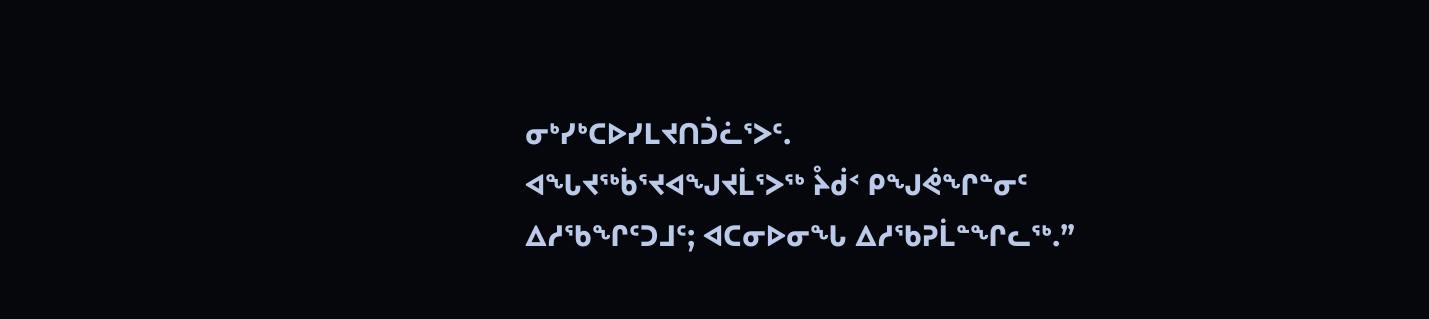ᓂᒃᓯᒃᑕᐅᓯᒪᔪᑎᑑᓛᕐᐳᑦ.
ᐊᖓᔪᖅᑳᕐᔪᐊᖑᔪᒫᕐᐳᖅ ᔧᑰᑉ ᑭᖑᕚᖏᓐᓂᑦ ᐃᓱᖃᖏᑦᑐᒧᑦ; ᐊᑕᓂᐅᓂᖓ ᐃᓱᖃᕈᒫᓐᖏᓚᖅ.”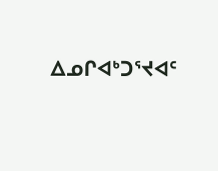ᐃᓄᒋᐊᒃᑐᕐᔪᐊᑦ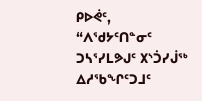ᑭᐅᕚᑦ, “ᐱᖁᔭᑦᑎᓐᓂᑦ ᑐᓴᕐᓯᒪᕗᒍᑦ ᙭ᔅᑑᓯᒎᖅ ᐃᓱᖃᖏᑦᑐᒧᑦ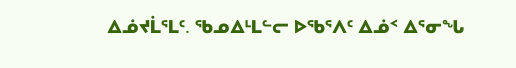ᐃᓅᔪᒫᕐᒪᑦ. ᖃᓄᐃᒻᒪᓪᓕ ᐅᖃᕐᐱᑦ ᐃᓅᑉ ᐃᕐᓂᖓ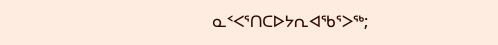ᓇᑉᐸᕐᑎᑕᐅᔭᕆᐊᖃᕐᐳᖅ;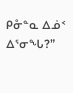ᑭᓁᓐᓇ ᐃᓅᑉ ᐃᕐᓂᖓ?”